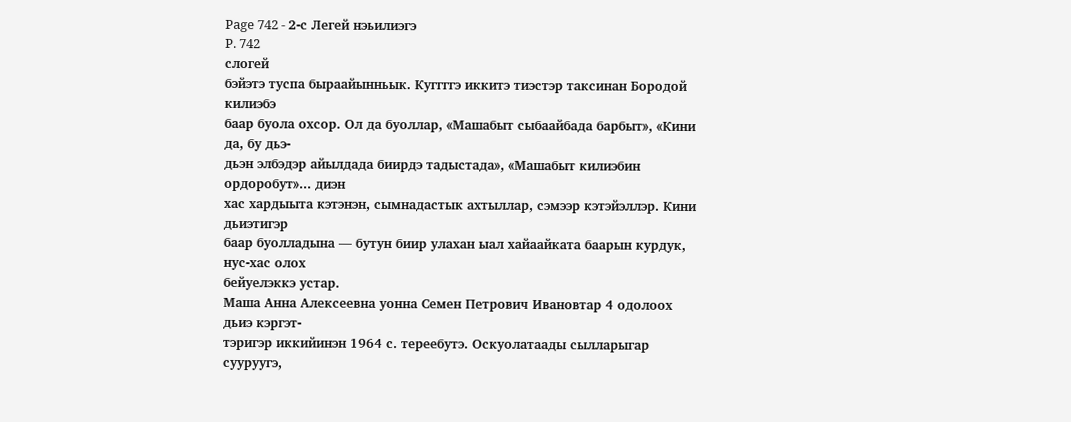Page 742 - 2-с Легей нэьилиэгэ
P. 742
слогей
бэйэтэ туспа быраайынньык. Куггггэ иккитэ тиэстэр таксинан Бородой килиэбэ
баар буола охсор. Ол да буоллар, «Машабыт сыбаайбада барбыт», «Кини да, бу дьэ-
дьэн элбэдэр айылдада биирдэ тадыстада», «Машабыт килиэбин ордоробут»... диэн
хас хардыыта кэтэнэн, сымнадастык ахтыллар, сэмээр кэтэйэллэр. Кини дьиэтигэр
баар буолладына — бутун биир улахан ыал хайаайката баарын курдук, нус-хас олох
бейуелэккэ устар.
Маша Анна Алексеевна уонна Семен Петрович Ивановтар 4 одолоох дьиэ кэргэт-
тэригэр иккийинэн 1964 с. тереебутэ. Оскуолатаады сылларыгар сууруугэ,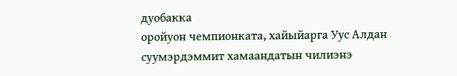дуобакка
оройуон чемпионката, хайыйарга Уус Алдан суумэрдэммит хамаандатын чилиэнэ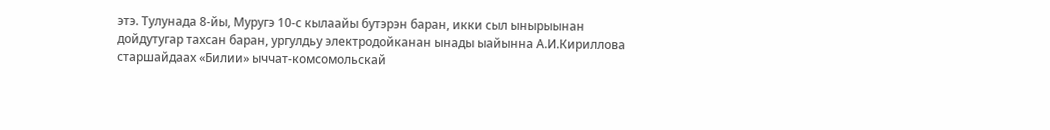этэ. Тулунада 8-йы, Муругэ 10-с кылаайы бутэрэн баран, икки сыл ынырыынан
дойдутугар тахсан баран, ургулдьу электродойканан ынады ыайынна А.И.Кириллова
старшайдаах «Билии» ыччат-комсомольскай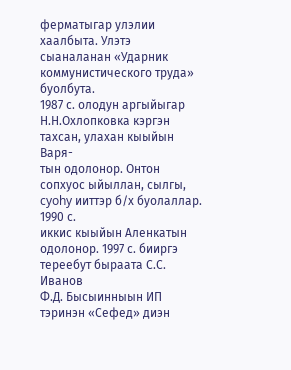ферматыгар улэлии хаалбыта. Улэтэ
сыаналанан «Ударник коммунистического труда» буолбута.
1987 с. олодун аргыйыгар Н.Н.Охлопковка кэргэн тахсан, улахан кыыйын Варя-
тын одолонор. Онтон сопхуос ыйыллан, сылгы, cyohy ииттэр б/х буолаллар. 1990 с.
иккис кыыйын Аленкатын одолонор. 1997 с. бииргэ тереебут быраата С.С. Иванов
Ф.Д. Бысыинныын ИП тэринэн «Сефед» диэн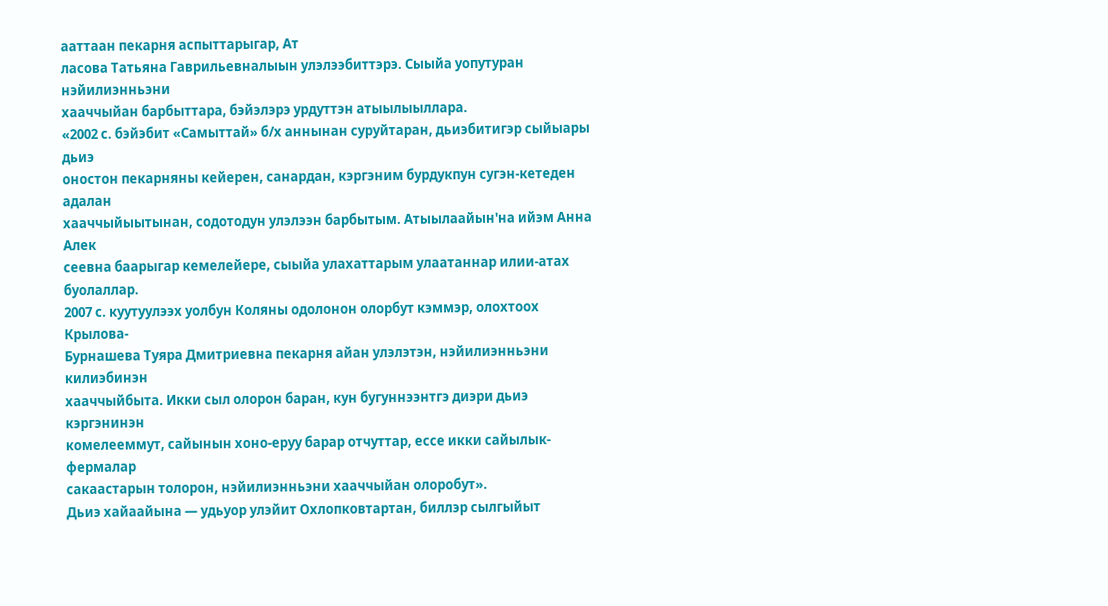ааттаан пекарня аспыттарыгар, Ат
ласова Татьяна Гаврильевналыын улэлээбиттэрэ. Сыыйа уопутуран нэйилиэнньэни
хааччыйан барбыттара, бэйэлэрэ урдуттэн атыылыыллара.
«2002 с. бэйэбит «Самыттай» б/х аннынан суруйтаран, дьиэбитигэр сыйыары дьиэ
оностон пекарняны кейерен, санардан, кэргэним бурдукпун сугэн-кетеден адалан
хааччыйыытынан, содотодун улэлээн барбытым. Атыылаайын'на ийэм Анна Алек
сеевна баарыгар кемелейере, сыыйа улахаттарым улаатаннар илии-атах буолаллар.
2007 с. куутуулээх уолбун Коляны одолонон олорбут кэммэр, олохтоох Крылова-
Бурнашева Туяра Дмитриевна пекарня айан улэлэтэн, нэйилиэнньэни килиэбинэн
хааччыйбыта. Икки сыл олорон баран, кун бугуннээнтгэ диэри дьиэ кэргэнинэн
комелееммут, сайынын хоно-еруу барар отчуттар, ессе икки сайылык-фермалар
сакаастарын толорон, нэйилиэнньэни хааччыйан олоробут».
Дьиэ хайаайына — удьуор улэйит Охлопковтартан, биллэр сылгыйыт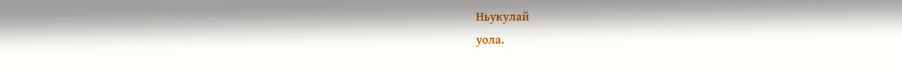Ньукулай
уола.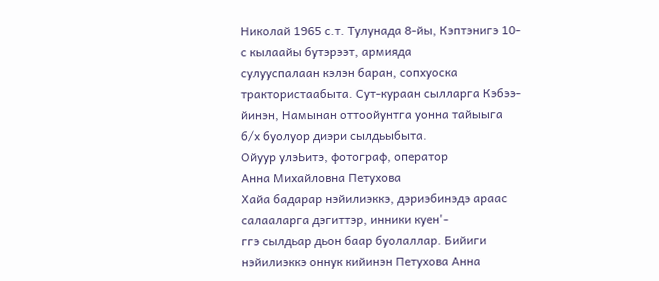Николай 1965 с.т. Тулунада 8-йы, Кэптэнигэ 10-с кылаайы бутэрээт, армияда
сулууспалаан кэлэн баран, сопхуоска трактористаабыта. Сут-кураан сылларга Кэбээ-
йинэн, Намынан оттоойунтга уонна тайыыга б/х буолуор диэри сылдьыбыта.
Ойуур улэЬитэ, фотограф, оператор
Анна Михайловна Петухова
Хайа бадарар нэйилиэккэ, дэриэбинэдэ араас салааларга дэгиттэр, инники куен'-
ггэ сылдьар дьон баар буолаллар. Бийиги нэйилиэккэ оннук кийинэн Петухова Анна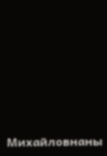Михайловнаны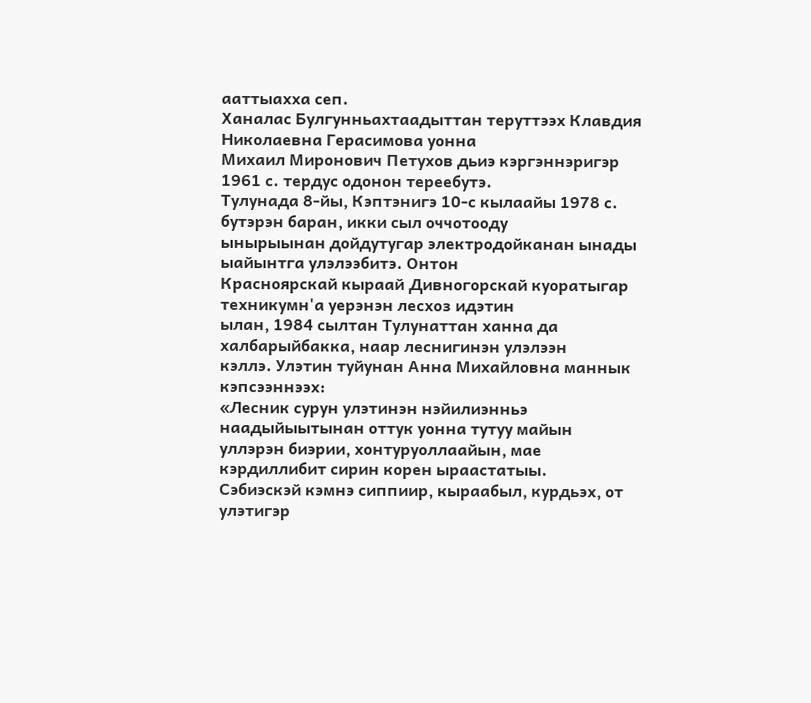ааттыахха сеп.
Ханалас Булгунньахтаадыттан теруттээх Клавдия Николаевна Герасимова уонна
Михаил Миронович Петухов дьиэ кэргэннэригэр 1961 с. тердус одонон тереебутэ.
Тулунада 8-йы, Кэптэнигэ 10-с кылаайы 1978 с. бутэрэн баран, икки сыл оччотооду
ынырыынан дойдутугар электродойканан ынады ыайынтга улэлээбитэ. Онтон
Красноярскай кыраай Дивногорскай куоратыгар техникумн'а уерэнэн лесхоз идэтин
ылан, 1984 сылтан Тулунаттан ханна да халбарыйбакка, наар леснигинэн улэлээн
кэллэ. Улэтин туйунан Анна Михайловна маннык кэпсээннээх:
«Лесник сурун улэтинэн нэйилиэнньэ наадыйыытынан оттук уонна тутуу майын
уллэрэн биэрии, хонтуруоллаайын, мае кэрдиллибит сирин корен ыраастатыы.
Сэбиэскэй кэмнэ сиппиир, кыраабыл, курдьэх, от улэтигэр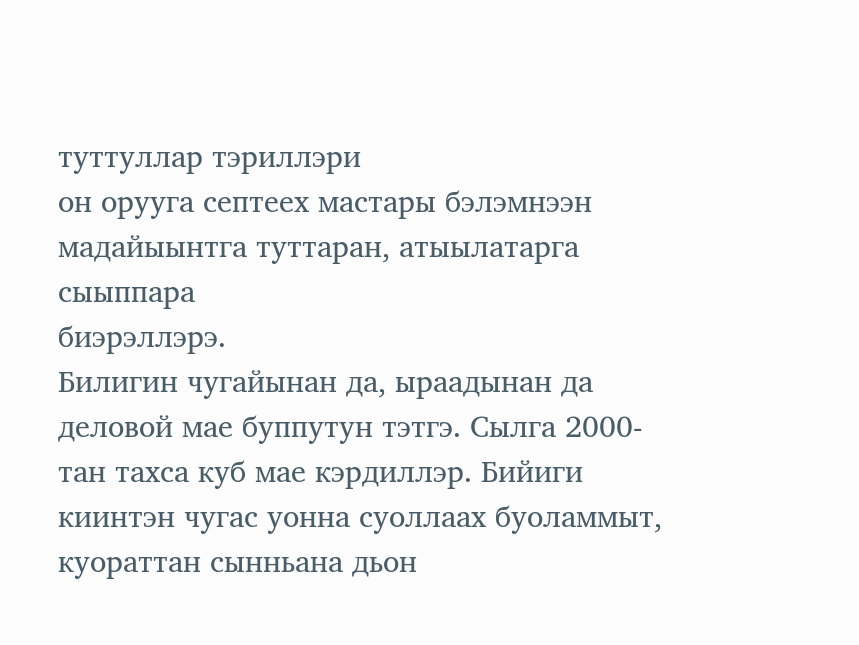туттуллар тэриллэри
он орууга септеех мастары бэлэмнээн мадайыынтга туттаран, атыылатарга сыыппара
биэрэллэрэ.
Билигин чугайынан да, ыраадынан да деловой мае буппутун тэтгэ. Сылга 2000-
тан тахса куб мае кэрдиллэр. Бийиги киинтэн чугас уонна суоллаах буоламмыт,
куораттан сынньана дьон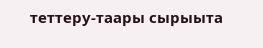теттеру-таары сырыыта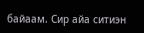байаам. Сир айа ситиэн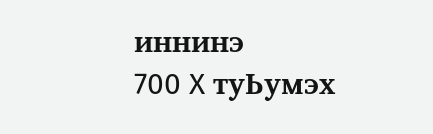иннинэ
700 X туЬумэх